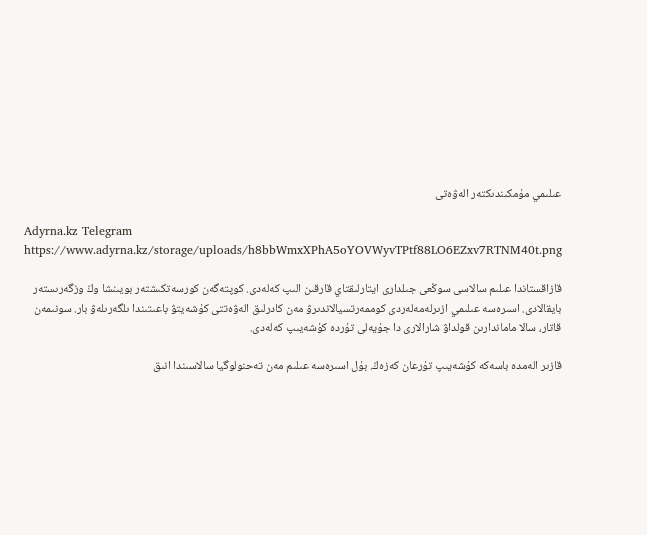عىلىمي مۇمكىندىكتەر الەۋەتى

Adyrna.kz Telegram
https://www.adyrna.kz/storage/uploads/h8bbWmxXPhA5oYOVWyvTPtf88LO6EZxv7RTNM40t.png

قازاقستاندا عىلىم سالاسى سوڭعى جىلدارى ايتارلىقتاي قارقىن الىپ كەلەدى. كوپتەگەن كورسەتكىشتەر بويىنشا وڭ وزگەرىستەر بايقالادى. اسىرەسە عىلىمي ازىرلەمەلەردى كوممەرتسيالاندىرۋ مەن كادرلىق الەۋەتتى كۇشەيتۋ باعىتىندا ىلگەرىلەۋ بار. سونىمەن قاتار، سالا ماماندارىن قولداۋ شارالارى دا جۇيەلى تۇردە كۇشەيىپ كەلەدى.

قازىر الەمدە باسەكە كۇشەيىپ تۇرعان كەزەڭ. بۇل اسىرەسە عىلىم مەن تەحنولوگيا سالاسىندا انىق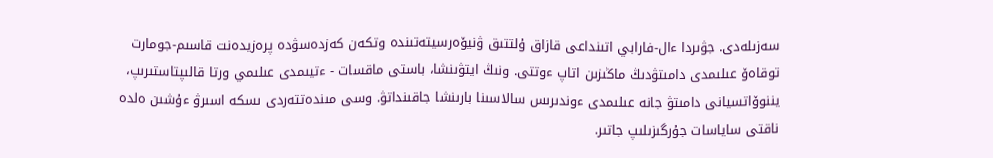سەزىلەدى. جۋىردا ءال-فارابي اتىنداعى قازاق ۇلتتىق ۋنيۆەرسيتەتىندە وتكەن كەزدەسۋدە پرەزيدەنت قاسىم-جومارت توقاەۆ عىلىمدى دامىتۋدىڭ ماڭىزىن اتاپ ءوتتى. ونىڭ ايتۋىنشا، باستى ماقسات - ءتيىمدى عىلىمي ورتا قالىپتاستىرىپ، يننوۆاتسيانى دامىتۋ جانە عىلىمدى ءوندىرىس سالاسىنا بارىنشا جاقىنداتۋ. وسى مىندەتتەردى ىسكە اسىرۋ ءۇشىن ەلدە ناقتى ساياسات جۇرگىزىلىپ جاتىر.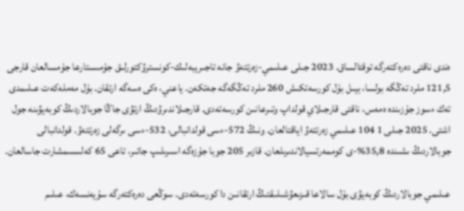ەندى ناقتى دەرەكتەرگە توقتالساق. 2023 جىلى عىلىمي-زەرتتەۋ جانە تاجىريبەلىك-كونسترۋكتورلىق جۇمىستارعا جۇمسالعان قارجى 121,5 ملرد تەڭگە بولسا، بيىل بۇل كورسەتكىش 260 ملرد تەڭگەگە جەتكەن. ياعني، ەكى ەسەگە ارتقان. بۇل مەملەكەت عىلىمدى تەك ءسوز جۇزىندە ەمەس، ناقتى قارجىلاي قولداپ وتىرعانىن كورسەتەدى. قارجىلاندىرۋدىڭ ارتۋى جاڭا جوبالاردىڭ كوبەيۋىنە جول اشتى. 2025 جىلى 1 104 عىلىمي زەرتتەۋ اياقتالعان. ونىڭ 572-ءسى قولدانبالى، 532-ءسى ىرگەلى زەرتتەۋ. قولدانبالى جوبالاردىڭ ىشىندە 35,8%-ى كوممەرتسيالاندىرىلعان. قازىر 205 جوبا جۇزەگە اسىرىلىپ جاتىر، تاعى 65 كەلىسىمشارت جاسالعان.

عىلىمي جوبالاردىڭ كوبەيۋى بۇل سالاعا قىزىعۋشىلىقتىڭ ارتقانىن دا كورسەتەدى. سوڭعى دەرەكتەرگە سۇيەنسەك، عىلىم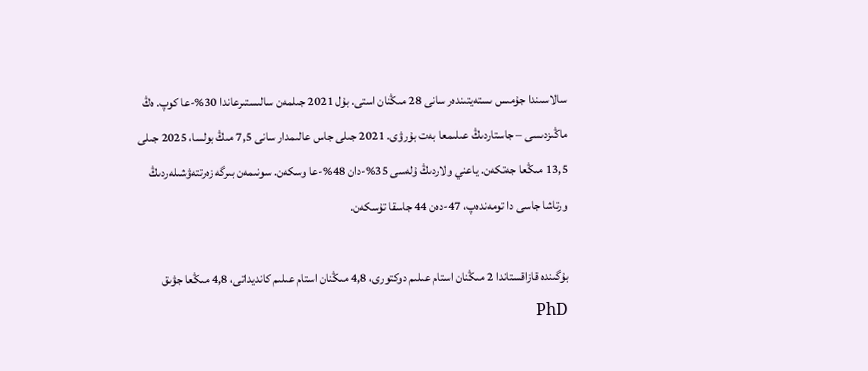سالاسىندا جۇمىس ىستەيتىندەر سانى 28 مىڭنان استى. بۇل 2021 جىلمەن سالىستىرعاندا 30%-عا كوپ. ەڭ ماڭىزدىسى – جاستاردىڭ عىلىمعا بەت بۇرۋى. 2021 جىلى جاس عالىمدار سانى 7,5 مىڭ بولسا، 2025 جىلى 13,5 مىڭعا جەتكەن. ياعني ولاردىڭ ۇلەسى 35%-دان 48%-عا وسكەن. سونىمەن بىرگە زەرتتەۋشىلەردىڭ ورتاشا جاسى دا تومەندەپ، 47-دەن 44 جاسقا تۇسكەن.

بۇگىندە قازاقستاندا 2 مىڭنان استام عىلىم دوكتورى، 4,8 مىڭنان استام عىلىم كانديداتى، 4,8 مىڭعا جۋىق PhD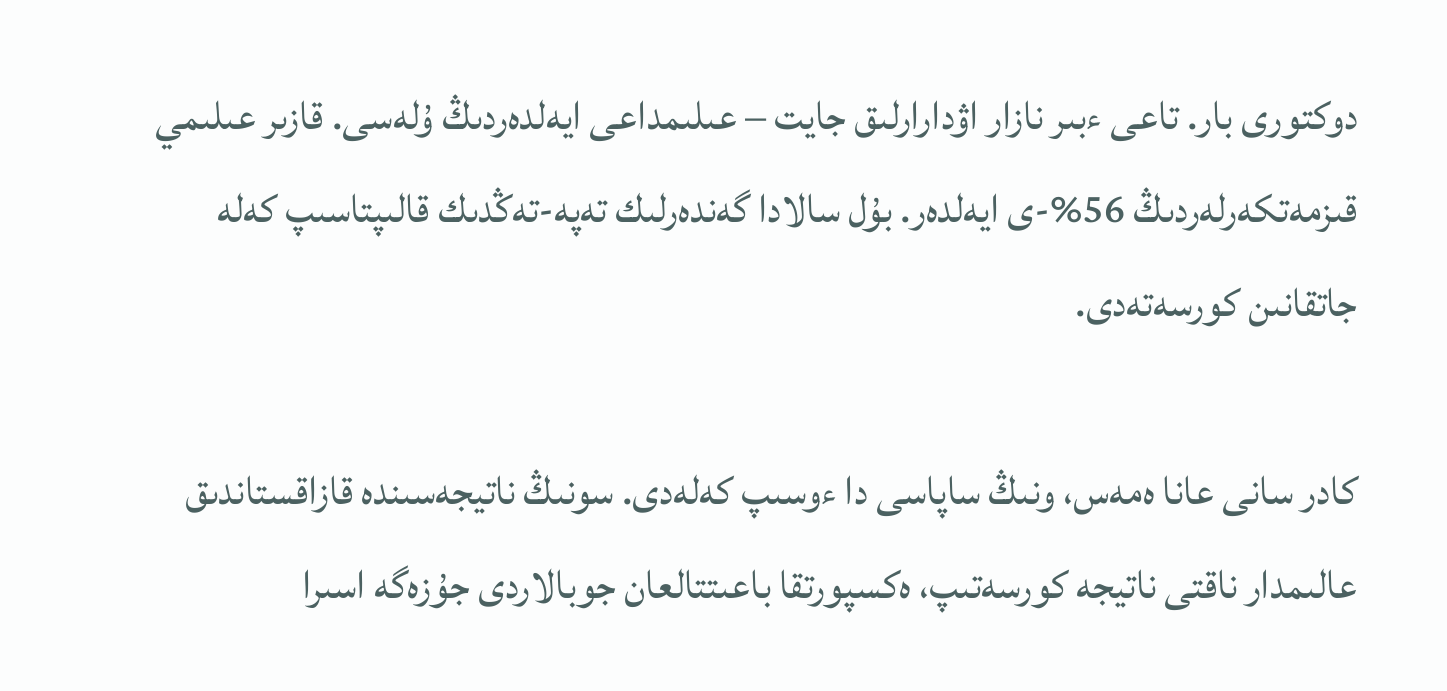دوكتورى بار. تاعى ءبىر نازار اۋدارارلىق جايت – عىلىمداعى ايەلدەردىڭ ۇلەسى. قازىر عىلىمي قىزمەتكەرلەردىڭ 56%-ى ايەلدەر. بۇل سالادا گەندەرلىك تەپە-تەڭدىك قالىپتاسىپ كەلە جاتقانىن كورسەتەدى.

كادر سانى عانا ەمەس، ونىڭ ساپاسى دا ءوسىپ كەلەدى. سونىڭ ناتيجەسىندە قازاقستاندىق عالىمدار ناقتى ناتيجە كورسەتىپ، ەكسپورتقا باعىتتالعان جوبالاردى جۇزەگە اسىرا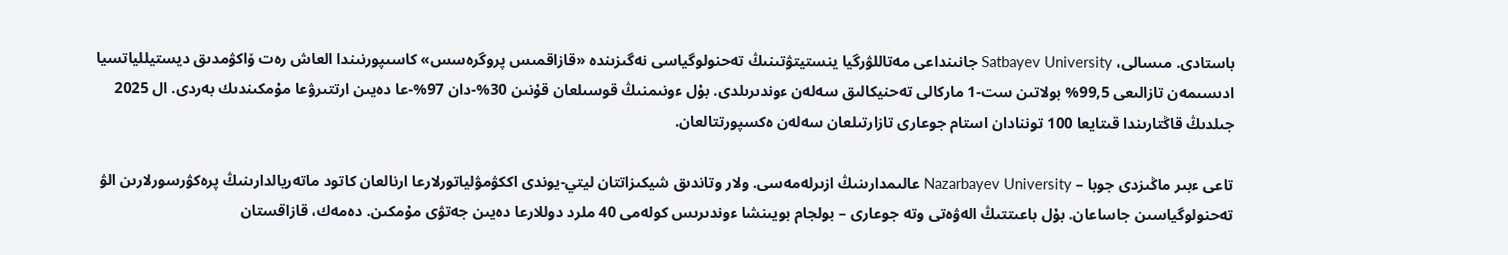باستادى. مىسالى، Satbayev University جانىنداعى مەتاللۋرگيا ينستيتۋتىنىڭ تەحنولوگياسى نەگىزىندە «قازاقمىس پروگرەسس» كاسىپورنىندا العاش رەت ۆاكۋمدىق ديستيللياتسيا ادىسىمەن تازالىعى 99,5% بولاتىن ست-1 ماركالى تەحنيكالىق سەلەن ءوندىرىلدى. بۇل ءونىمنىڭ قوسىلعان قۇنىن 30%-دان 97%-عا دەيىن ارتتىرۋعا مۇمكىندىك بەردى. ال 2025 جىلدىڭ قاڭتارىندا قىتايعا 100 توننادان استام جوعارى تازارتىلعان سەلەن ەكسپورتتالعان.

تاعى ءبىر ماڭىزدى جوبا – Nazarbayev University عالىمدارىنىڭ ازىرلەمەسى. ولار وتاندىق شيكىزاتتان ليتي-يوندى اككۋمۋلياتورلارعا ارنالعان كاتود ماتەريالدارىنىڭ پرەكۋرسورلارىن الۋ تەحنولوگياسىن جاساعان. بۇل باعىتتىڭ الەۋەتى وتە جوعارى – بولجام بويىنشا ءوندىرىس كولەمى 40 ملرد دوللارعا دەيىن جەتۋى مۇمكىن. دەمەك، قازاقستان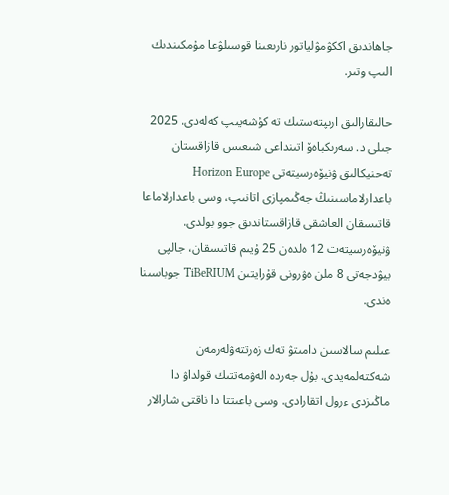جاھاندىق اككۋمۋلياتور نارىعىنا قوسىلۋعا مۇمكىندىك الىپ وتىر.

حالىقارالىق ارىپتەستىك تە كۇشەيىپ كەلەدى. 2025 جىلى د. سەرىكباەۆ اتىنداعى شىعىس قازاقستان تەحنيكالىق ۋنيۆەرسيتەتى Horizon Europe باعدارلاماسىنىڭ جەڭىمپازى اتانىپ، وسى باعدارلاماعا قاتىسقان العاشقى قازاقستاندىق جوو بولدى. ۋنيۆەرسيتەت 12 ەلدەن 25 ۇيىم قاتىسقان، جالپى بيۋدجەتى 8 ملن ەۋرونى قۇرايتىن TiBeRIUM جوباسىنا ەندى.

عىلىم سالاسىن دامىتۋ تەك زەرتتەۋلەرمەن شەكتەلمەيدى. بۇل جەردە الەۋمەتتىك قولداۋ دا ماڭىزدى ءرول اتقارادى. وسى باعىتتا دا ناقتى شارالار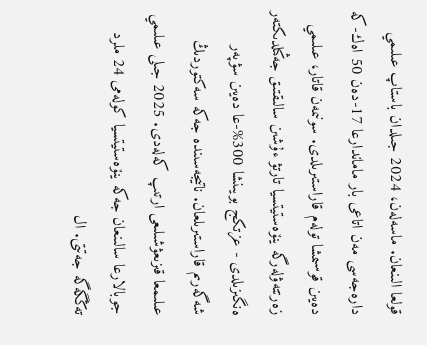قولعا الىنعان. ماسەلەن، 2024 جىلدان باستاپ عىلىمي دارەجەسى مەن اتاعى بار ماماندارعا 17-دەن 50 اەك-كە دەيىن قوسىمشا تولەم قاراستىرىلدى. سونىمەن قاتار، عىلىمي زەرتتەۋلەرگە ينۆەستيتسيا تارتۋ ءۇشىن سالىقتىق جەڭىلدىكتەر ەنگىزىلدى - عزتكج بويىنشا 300%-عا دەيىن سۋپەر شەگەرىم قاراستىرىلعان. ناتيجەسىندە جەكە سەكتوردىڭ عىلىمعا قىزىعۋشىلىعى ارتىپ كەلەدى. 2025 جىلى عىلىمي جوبالارعا سالىنعان جەكە ينۆەستيتسيا كولەمى 24 ملرد تەڭگەگە جەتتى. ال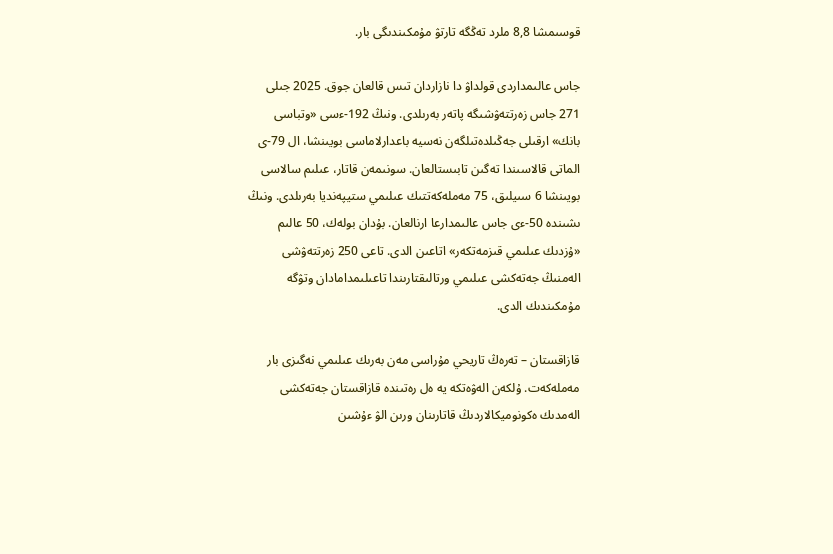قوسىمشا 8,8 ملرد تەڭگە تارتۋ مۇمكىندىگى بار.

جاس عالىمداردى قولداۋ دا نازاردان تىس قالعان جوق. 2025 جىلى 271 جاس زەرتتەۋشىگە پاتەر بەرىلدى. ونىڭ 192-ءسى «وتباسى بانك» ارقىلى جەڭىلدەتىلگەن نەسيە باعدارلاماسى بويىنشا، ال 79-ى الماتى قالاسىندا تەگىن تابىستالعان. سونىمەن قاتار، عىلىم سالاسى بويىنشا 6 سىيلىق، 75 مەملەكەتتىك عىلىمي ستيپەنديا بەرىلدى. ونىڭ ىشىندە 50-ءى جاس عالىمدارعا ارنالعان. بۇدان بولەك، 50 عالىم «ۇزدىك عىلىمي قىزمەتكەر» اتاعىن الدى. تاعى 250 زەرتتەۋشى الەمنىڭ جەتەكشى عىلىمي ورتالىقتارىندا تاعىلىمدامادان وتۋگە مۇمكىندىك الدى.

قازاقستان – تەرەڭ تاريحي مۇراسى مەن بەرىك عىلىمي نەگىزى بار مەملەكەت. ۇلكەن الەۋەتكە يە ەل رەتىندە قازاقستان جەتەكشى الەمدىك ەكونوميكالاردىڭ قاتارىنان ورىن الۋ ءۇشىن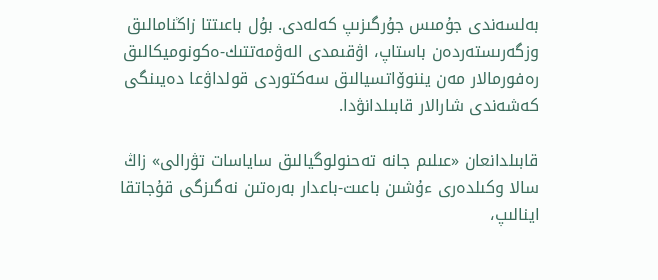بەلسەندى جۇمىس جۇرگىزىپ كەلەدى. بۇل باعىتتا زاڭنامالىق وزگەرىستەردەن باستاپ، اۋقىمدى الەۋمەتتىك-ەكونوميكالىق رەفورمالار مەن يننوۆاتسيالىق سەكتوردى قولداۋعا دەيىنگى كەشەندى شارالار قابىلدانۋدا.

قابىلدانعان «عىلىم جانە تەحنولوگيالىق ساياسات تۋرالى» زاڭ سالا وكىلدەرى ءۇشىن باعىت-باعدار بەرەتىن نەگىزگى قۇجاتقا اينالىپ،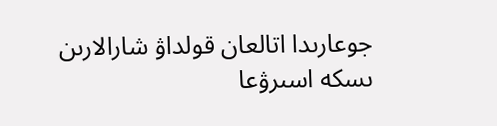جوعارىدا اتالعان قولداۋ شارالارىن ىسكە اسىرۋعا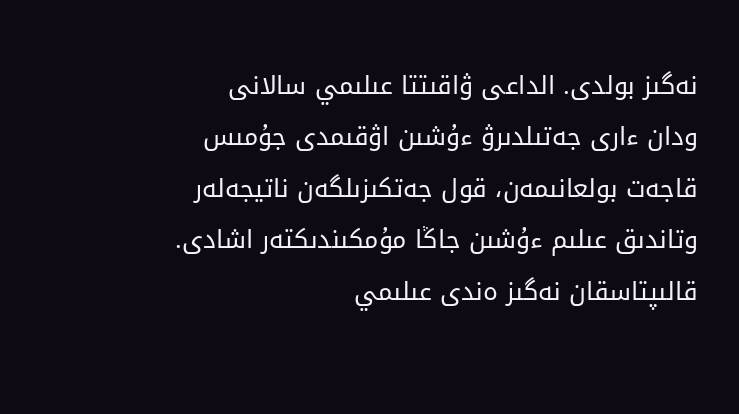نەگىز بولدى. الداعى ۋاقىتتا عىلىمي سالانى ودان ءارى جەتىلدىرۋ ءۇشىن اۋقىمدى جۇمىس قاجەت بولعانىمەن، قول جەتكىزىلگەن ناتيجەلەر وتاندىق عىلىم ءۇشىن جاڭا مۇمكىندىكتەر اشادى. قالىپتاسقان نەگىز ەندى عىلىمي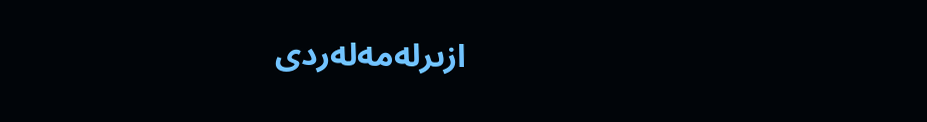ازىرلەمەلەردى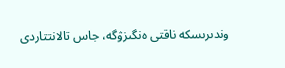وندىرىسكە ناقتى ەنگىزۋگە، جاس تالانتتاردى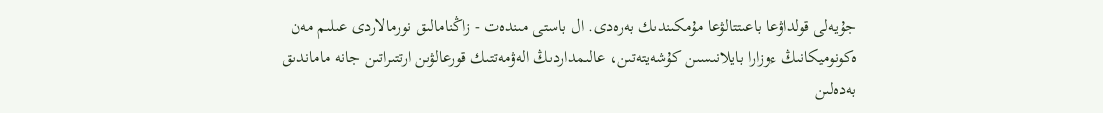جۇيەلى قولداۋعا باعىتتالۋعا مۇمكىندىك بەرەدى. ال باستى مىندەت - زاڭنامالىق نورمالاردى عىلىم مەن ەكونوميكانىڭ ءوزارا بايلانىسىن كۇشەيتەتىن، عالىمداردىڭ الەۋمەتتىك قورعالۋىن ارتتىراتىن جانە ماماندىق بەدەلىن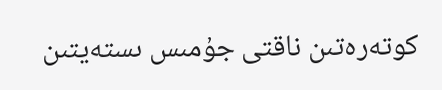كوتەرەتىن ناقتى جۇمىس ىستەيتىن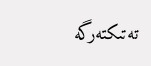تەتىكتەرگە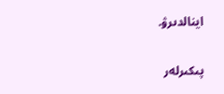اينالدىرۋ.

پىكىرلەر